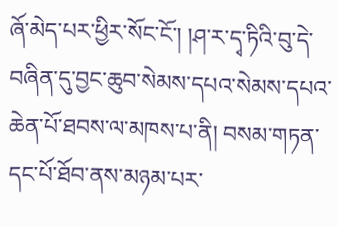ཞོ་མེད་པར་ཕྱིར་སོང་ངོ་། །ཤ་ར་དྭ་ཏིའི་བུ་དེ་བཞིན་དུ་བྱང་ཆུབ་སེམས་དཔའ་སེམས་དཔའ་ཆེན་པོ་ཐབས་ལ་མཁས་པ་ནི། བསམ་གཏན་དང་པོ་ཐོབ་ནས་མཉམ་པར་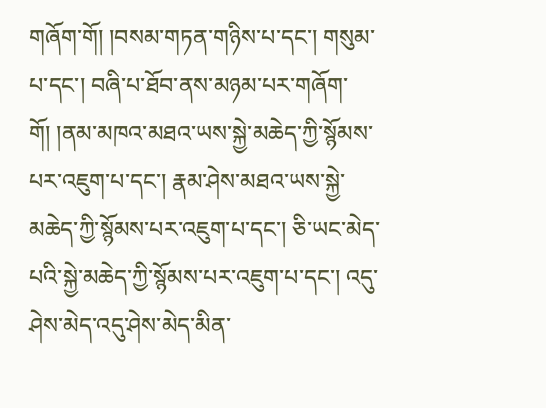གཞོག་གོ། །བསམ་གཏན་གཉིས་པ་དང་། གསུམ་པ་དང་། བཞི་པ་ཐོབ་ནས་མཉམ་པར་གཞོག་གོ། །ནམ་མཁའ་མཐའ་ཡས་སྐྱེ་མཆེད་ཀྱི་སྙོམས་པར་འཇུག་པ་དང་། རྣམ་ཤེས་མཐའ་ཡས་སྐྱེ་མཆེད་ཀྱི་སྙོམས་པར་འཇུག་པ་དང་། ཅི་ཡང་མེད་པའི་སྐྱེ་མཆེད་ཀྱི་སྙོམས་པར་འཇུག་པ་དང་། འདུ་ཤེས་མེད་འདུ་ཤེས་མེད་མིན་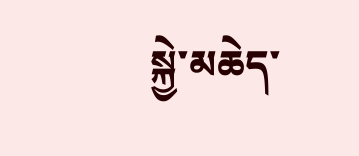སྐྱེ་མཆེད་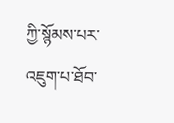ཀྱི་སྙོམས་པར་འཇུག་པ་ཐོབ་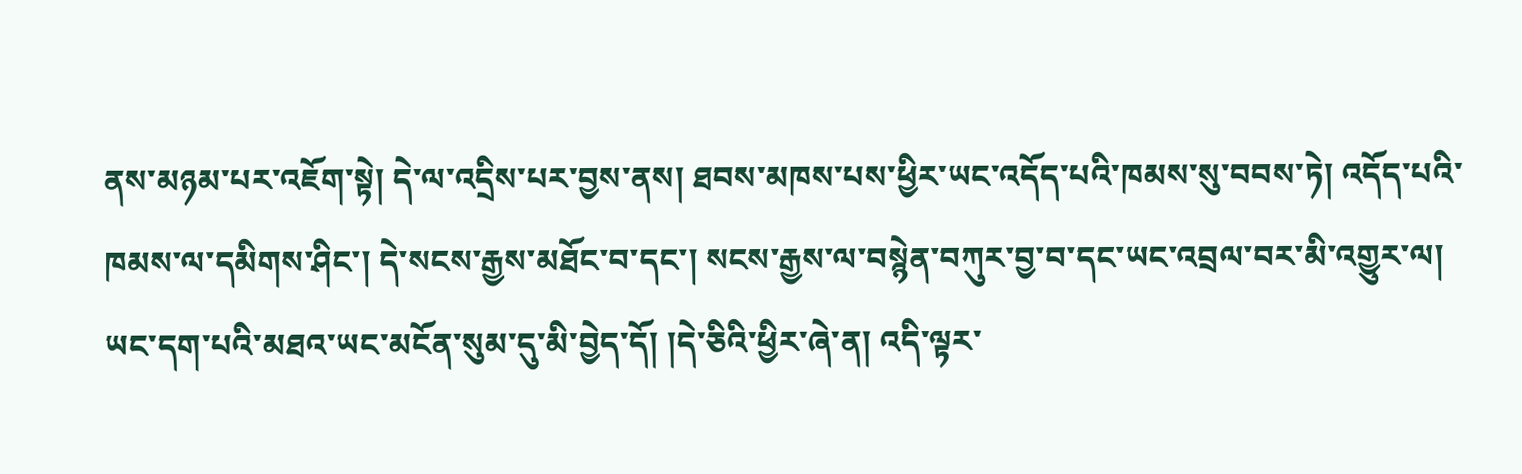ནས་མཉམ་པར་འཇོག་སྟེ། དེ་ལ་འདྲིས་པར་བྱས་ནས། ཐབས་མཁས་པས་ཕྱིར་ཡང་འདོད་པའི་ཁམས་སུ་བབས་ཏེ། འདོད་པའི་ཁམས་ལ་དམིགས་ཤིང་། དེ་སངས་རྒྱས་མཐོང་བ་དང་། སངས་རྒྱས་ལ་བསྙེན་བཀུར་བྱ་བ་དང་ཡང་འབྲལ་བར་མི་འགྱུར་ལ། ཡང་དག་པའི་མཐའ་ཡང་མངོན་སུམ་དུ་མི་བྱེད་དོ། །དེ་ཅིའི་ཕྱིར་ཞེ་ན། འདི་ལྟར་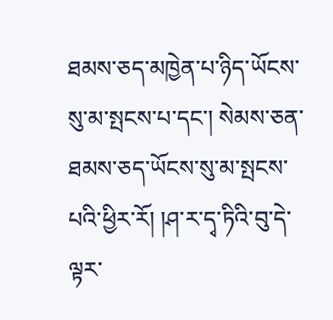ཐམས་ཅད་མཁྱེན་པ་ཉིད་ཡོངས་སུ་མ་སྤངས་པ་དང་། སེམས་ཅན་ཐམས་ཅད་ཡོངས་སུ་མ་སྤངས་པའི་ཕྱིར་རོ། །ཤ་ར་དྭ་ཏིའི་བུ་དེ་ལྟར་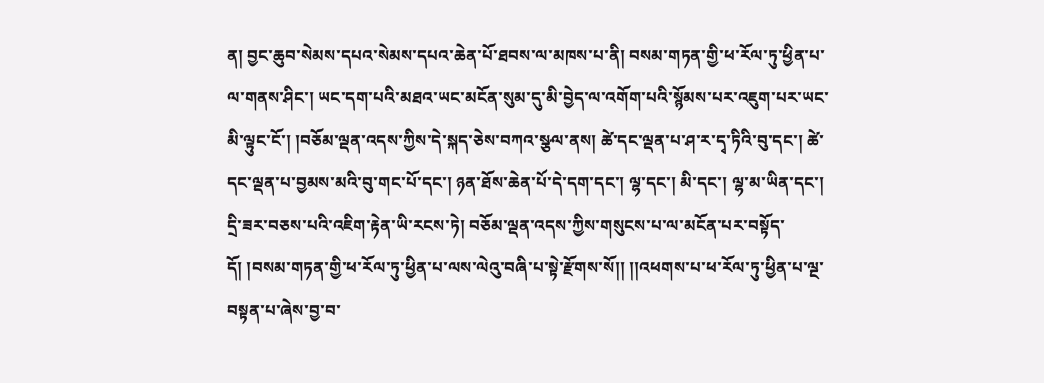ན། བྱང་ཆུབ་སེམས་དཔའ་སེམས་དཔའ་ཆེན་པོ་ཐབས་ལ་མཁས་པ་ནི། བསམ་གཏན་གྱི་ཕ་རོལ་ཏུ་ཕྱིན་པ་ལ་གནས་ཤིང་། ཡང་དག་པའི་མཐའ་ཡང་མངོན་སུམ་དུ་མི་བྱེད་ལ་འགོག་པའི་སྙོམས་པར་འཇུག་པར་ཡང་མི་ལྟུང་ངོ་། །བཅོམ་ལྡན་འདས་ཀྱིས་དེ་སྐད་ཅེས་བཀའ་སྩལ་ནས། ཚེ་དང་ལྡན་པ་ཤ་ར་དྭ་ཏིའི་བུ་དང་། ཚེ་དང་ལྡན་པ་བྱམས་མའི་བུ་གང་པོ་དང་། ཉན་ཐོས་ཆེན་པོ་དེ་དག་དང་། ལྷ་དང་། མི་དང་། ལྷ་མ་ཡིན་དང་། དྲི་ཟར་བཅས་པའི་འཇིག་རྟེན་ཡི་རངས་ཏེ། བཅོམ་ལྡན་འདས་ཀྱིས་གསུངས་པ་ལ་མངོན་པར་བསྟོད་དོ། །བསམ་གཏན་གྱི་ཕ་རོལ་ཏུ་ཕྱིན་པ་ལས་ལེའུ་བཞི་པ་སྟེ་རྫོགས་སོ།། །།འཕགས་པ་ཕ་རོལ་ཏུ་ཕྱིན་པ་ལྔ་བསྟན་པ་ཞེས་བྱ་བ་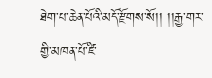ཐེག་པ་ཆེན་པོའི་མདོ་རྫོགས་སོ།། །།རྒྱ་གར་གྱི་མཁན་པོ་ཛི་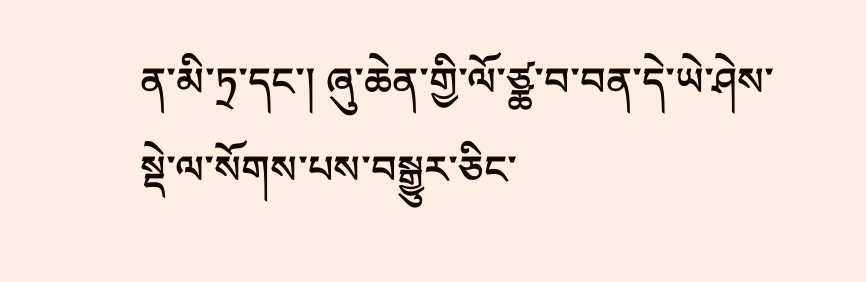ན་མི་ཏྲ་དང་། ཞུ་ཆེན་གྱི་ལོ་ཙྪ་བ་བན་དེ་ཡེ་ཤེས་སྡེ་ལ་སོགས་པས་བསྒྱུར་ཅིང་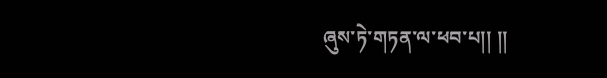ཞུས་ཏེ་གཏན་ལ་ཕབ་པ།། །།